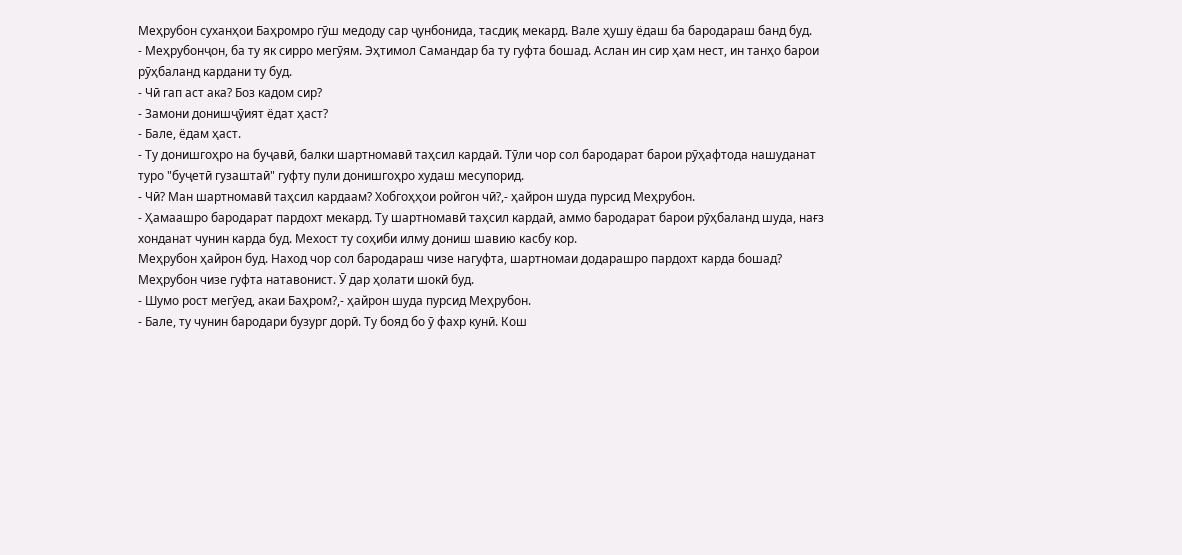Меҳрубон суханҳои Баҳромро гӯш медоду сар ҷунбонида, тасдиқ мекард. Вале ҳушу ёдаш ба бародараш банд буд.
- Меҳрубонҷон, ба ту як сирро мегӯям. Эҳтимол Самандар ба ту гуфта бошад. Аслан ин сир ҳам нест, ин танҳо барои рӯҳбаланд кардани ту буд.
- Чӣ гап аст ака? Боз кадом сир?
- Замони донишҷӯият ёдат ҳаст?
- Бале, ёдам ҳаст.
- Ту донишгоҳро на буҷавӣ, балки шартномавӣ таҳсил кардаӣ. Тӯли чор сол бародарат барои рӯҳафтода нашуданат туро "буҷетӣ гузаштаӣ" гуфту пули донишгоҳро худаш месупорид.
- Чӣ? Ман шартномавӣ таҳсил кардаам? Хобгоҳҳои ройгон чӣ?,- ҳайрон шуда пурсид Меҳрубон.
- Ҳамаашро бародарат пардохт мекард. Ту шартномавӣ таҳсил кардаӣ, аммо бародарат барои рӯҳбаланд шуда, нағз хонданат чунин карда буд. Мехост ту соҳиби илму дониш шавию касбу кор.
Меҳрубон ҳайрон буд. Наход чор сол бародараш чизе нагуфта, шартномаи додарашро пардохт карда бошад?
Меҳрубон чизе гуфта натавонист. Ӯ дар ҳолати шокӣ буд.
- Шумо рост мегӯед, акаи Баҳром?,- ҳайрон шуда пурсид Меҳрубон.
- Бале, ту чунин бародари бузург дорӣ. Ту бояд бо ӯ фахр кунӣ. Кош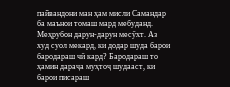пайвандони ман ҳам мисли Самандар ба маънои томаш мард мебуданд.
Меҳрубон дарун-дарун месӯхт. Аз худ суол мекард, ки додар шуда барои бародараш чӣ кард? Бародараш то ҳамин дараҷа муҳтоҷ шудааст, ки барои писараш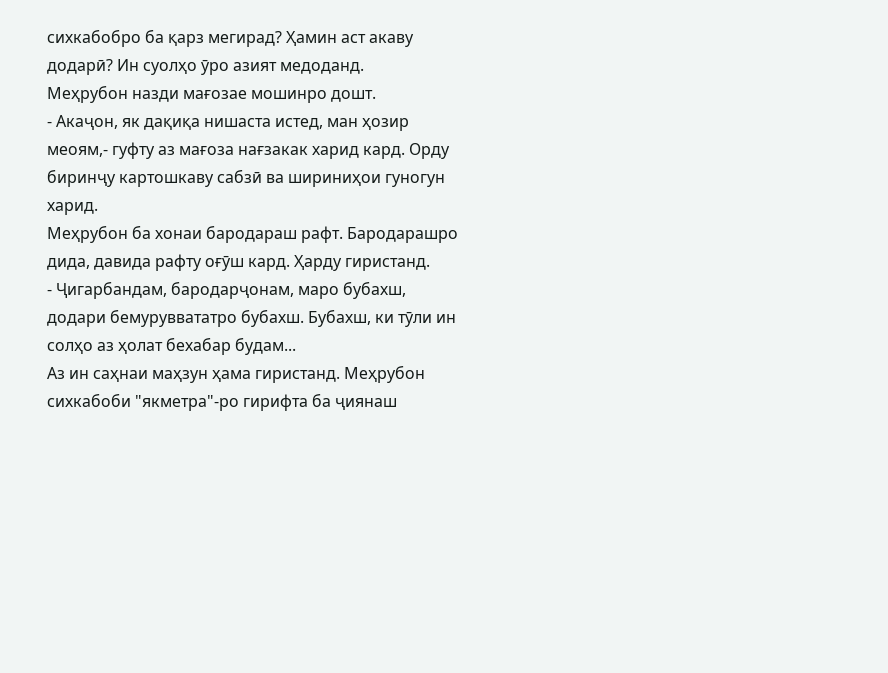сихкабобро ба қарз мегирад? Ҳамин аст акаву додарӣ? Ин суолҳо ӯро азият медоданд.
Меҳрубон назди мағозае мошинро дошт.
- Акаҷон, як дақиқа нишаста истед, ман ҳозир меоям,- гуфту аз мағоза нағзакак харид кард. Орду биринҷу картошкаву сабзӣ ва шириниҳои гуногун харид.
Меҳрубон ба хонаи бародараш рафт. Бародарашро дида, давида рафту оғӯш кард. Ҳарду гиристанд.
- Ҷигарбандам, бародарҷонам, маро бубахш, додари бемуруввататро бубахш. Бубахш, ки тӯли ин солҳо аз ҳолат бехабар будам...
Аз ин саҳнаи маҳзун ҳама гиристанд. Меҳрубон сихкабоби "якметра"-ро гирифта ба ҷиянаш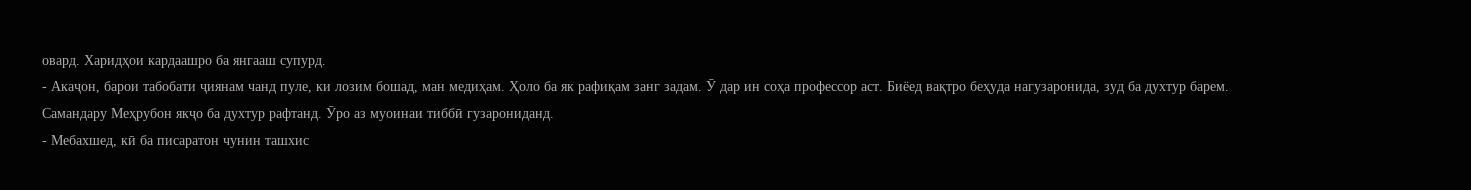овард. Харидҳои кардаашро ба янгааш супурд.
- Акаҷон, барои табобати ҷиянам чанд пуле, ки лозим бошад, ман медиҳам. Ҳоло ба як рафиқам занг задам. Ӯ дар ин соҳа профессор аст. Биёед вақтро беҳуда нагузаронида, зуд ба духтур барем.
Самандару Меҳрубон якҷо ба духтур рафтанд. Ӯро аз муоинаи тиббӣ гузарониданд.
- Мебахшед, кӣ ба писаратон чунин ташхис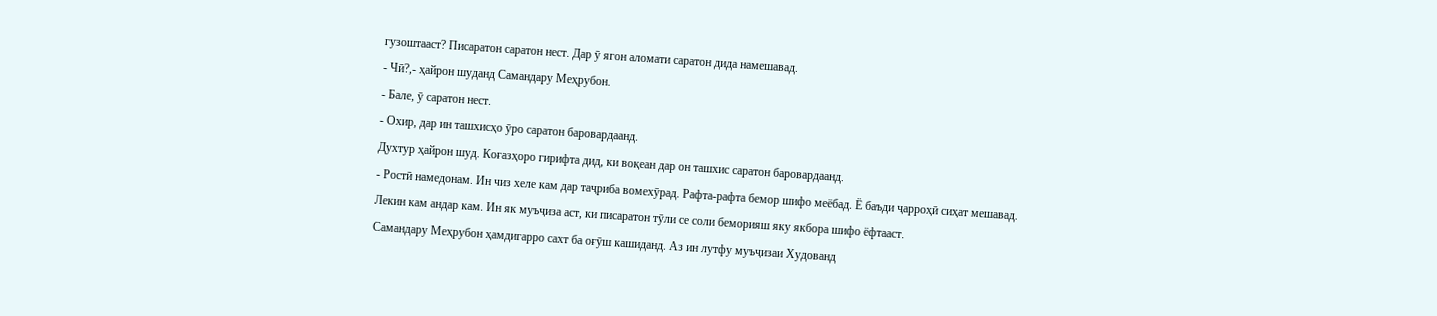гузоштааст? Писаратон саратон нест. Дар ӯ ягон аломати саратон дида намешавад.
- Чӣ?,- ҳайрон шуданд Самандару Меҳрубон.
- Бале, ӯ саратон нест.
- Охир, дар ин ташхисҳо ӯро саратон баровардаанд.
Духтур ҳайрон шуд. Коғазҳоро гирифта дид, ки воқеан дар он ташхис саратон баровардаанд.
- Ростӣ намедонам. Ин чиз хеле кам дар таҷриба вомехӯрад. Рафта-рафта бемор шифо меёбад. Ё баъди ҷарроҳӣ сиҳат мешавад. Лекин кам андар кам. Ин як муъҷиза аст, ки писаратон тӯли се соли беморияш яку якбора шифо ёфтааст.
Самандару Меҳрубон ҳамдигарро сахт ба оғӯш кашиданд. Аз ин лутфу муъҷизаи Худованд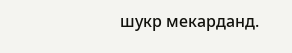шукр мекарданд.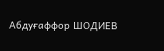Абдуғаффор ШОДИЕВ